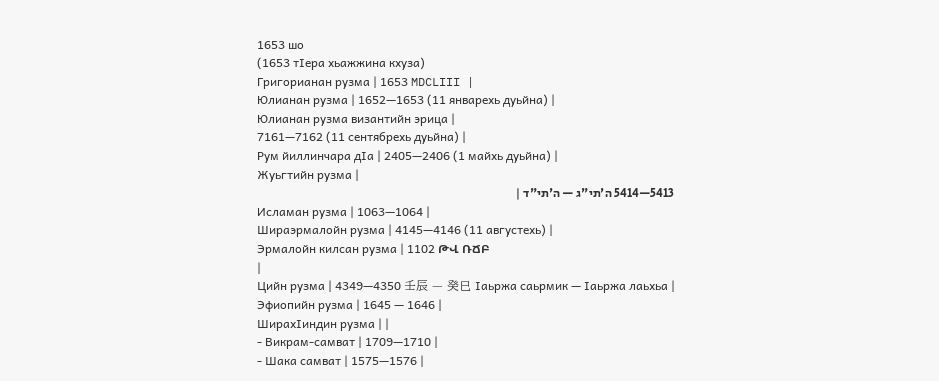1653 шо
(1653 тӀера хьажжина кхуза)
Григорианан рузма | 1653 MDCLIII |
Юлианан рузма | 1652—1653 (11 январехь дуьйна) |
Юлианан рузма византийн эрица |
7161—7162 (11 сентябрехь дуьйна) |
Рум йиллинчара дӀа | 2405—2406 (1 майхь дуьйна) |
Жуьгтийн рузма |
5413—5414 ה'תי"ג — ה'תי"ד |
Исламан рузма | 1063—1064 |
Шираэрмалойн рузма | 4145—4146 (11 августехь) |
Эрмалойн килсан рузма | 1102 ԹՎ ՌՃԲ
|
Цийн рузма | 4349—4350 壬辰 — 癸巳 Ӏаьржа саьрмик — Ӏаьржа лаьхьа |
Эфиопийн рузма | 1645 — 1646 |
ШирахӀиндин рузма | |
- Викрам-самват | 1709—1710 |
- Шака самват | 1575—1576 |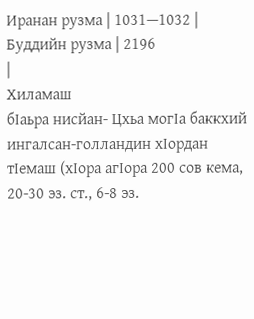Иранан рузма | 1031—1032 |
Буддийн рузма | 2196
|
Хиламаш
бӀаьра нисйан- Цхьа могӀа баккхий ингалсан-голландин хӀордан тӀемаш (хӀора агӀора 200 сов кема, 20-30 эз. ст., 6-8 эз.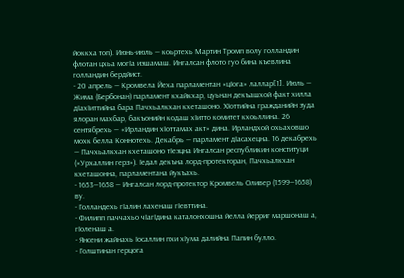йоккха топ). Июнь-июль — коьртехь Мартин Тромп волу голландин флотан цхьа могӀа иэшамаш. Ингалсан флото гуо бина къевлина голландин бердйист.
- 20 апрель — Кромвела Йеха парламентан «цӀога» лаллар[1]. Июль — Жима (Бербонан) парламент кхайкхар, цуьнан декъашхой факт хилла дӀахӀиттийна бара Пачхьалкхан кхеташоно. ХӀоттийна гражданийн зуда ялоран махбар, бакъонийн кодаш хӀитто комитет кхоьллина. 26 сентябрехь — «Ирландин хӀоттамах акт» дина. Ирландхой охьаховшо мохк белла Коннотехь. Декабрь — парламент дӀасахецна. 16 декабрехь — Пачхьалкхан кхеташоно тӀеэцна Ингалсан республикин конституци («Урхаллин герз»). Ӏедал декъна лорд-протекторан, Пачхьалкхан кхеташонна, парламентана йукъахь.
- 1653—1658 — Ингалсан лорд-протектор Кромвель Оливер (1599—1658) ву.
- Голландехь гӀалин лахенаш гӀевттина.
- Филипп паччахьо чӀагӀдина каталонхошна йелла йерриг маршонаш а, гӀоленаш а.
- Янсени жайнахь Ӏосаллин пхи хӀума далийна Папин булло.
- Голштинан герцога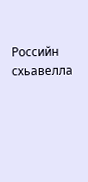Российн схьавелла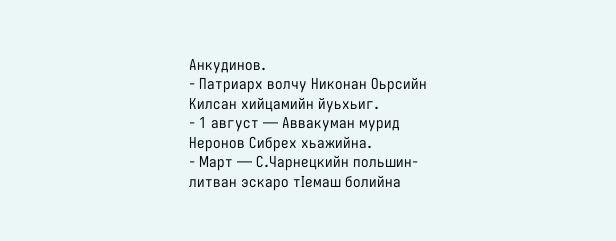Анкудинов.
- Патриарх волчу Никонан Оьрсийн Килсан хийцамийн йуьхьиг.
- 1 август — Аввакуман мурид Неронов Сибрех хьажийна.
- Март — С.Чарнецкийн польшин-литван эскаро тӀемаш болийна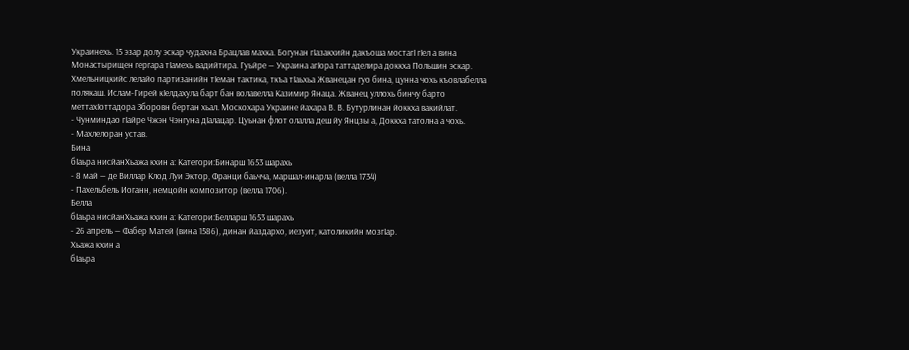Украинехь. 15 эзар долу эскар чудахна Брацлав махка. Богунан гӀазакхийн дакъоша мостагӀ гӀел а вина Монастырищен гергара тӀамехь вадийтира. Гуьйре — Украина агӀора таттаделира доккха Польшин эскар. Хмельницкийс лелайо партизанийн тӀеман тактика, ткъа тӀаьхьа Жванецан гуо бина, цунна чохь къовлабелла полякаш. Ислам-Гирей кӀелдахула барт бан волавелла Казимир Янаца. Жванец уллохь бинчу барто меттахӀоттадора Зборовн бертан хьал. Москохара Украине йахара В. В. Бутурлинан йоккха вакийлат.
- Чунминдао гӀайре Чжэн Чэнгуна дӀалацар. Цуьнан флот олалла деш йу Янцзы а, Доккха татолна а чохь.
- Махлелоран устав.
Бина
бӀаьра нисйанХьажа кхин а: Категори:Бинарш 1653 шарахь
- 8 май — де Виллар Клод Луи Эктор, Франци баьчча, маршал-инарла (велла 1734)
- Пахельбель Иоганн, немцойн композитор (велла 1706).
Белла
бӀаьра нисйанХьажа кхин а: Категори:Белларш 1653 шарахь
- 26 апрель — Фабер Матей (вина 1586), динан йаздархо, иезуит, католикийн мозгӀар.
Хьажа кхин а
бӀаьра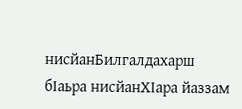нисйанБилгалдахарш
бӀаьра нисйанХӀара йаззам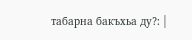табарна бакъхьа ду?: |